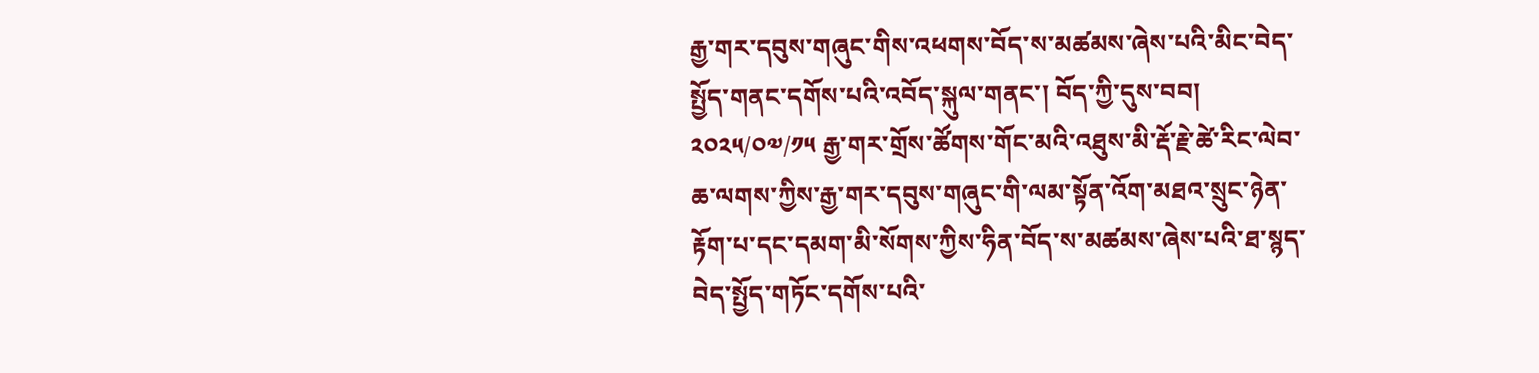རྒྱ་གར་དབུས་གཞུང་གིས་འཕགས་བོད་ས་མཚམས་ཞེས་པའི་མིང་བེད་སྤྱོད་གནང་དགོས་པའི་འབོད་སྐུལ་གནང་། བོད་ཀྱི་དུས་བབ། ༢༠༢༥/༠༧/༡༥ རྒྱ་གར་གྲོས་ཚོགས་གོང་མའི་འཐུས་མི་རྡོ་རྗེ་ཚེ་རིང་ལེབ་ཆ་ལགས་ཀྱིས་རྒྱ་གར་དབུས་གཞུང་གི་ལམ་སྟོན་འོག་མཐའ་སྲུང་ཉེན་རྟོག་པ་དང་དམག་མི་སོགས་ཀྱིས་ཧིན་བོད་ས་མཚམས་ཞེས་པའི་ཐ་སྙད་བེད་སྤྱོད་གཏོང་དགོས་པའི་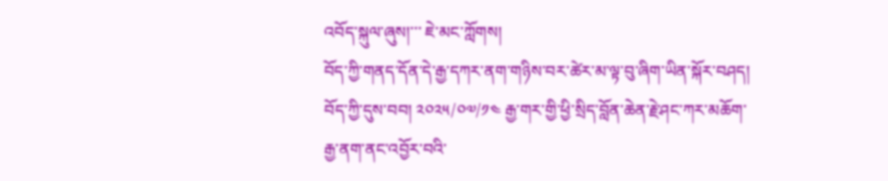འབོད་སྐུལ་ཞུས།་་་ ཇེ་མང་ཀློགས།
བོད་ཀྱི་གནད་དོན་དེ་རྒྱ་དཀར་ནག་གཉིས་བར་ཚེར་མ་ལྟ་བུ་ཞིག་ཡིན་སྐོར་བཤད། བོད་ཀྱི་དུས་བབ། ༢༠༢༥/༠༧/༡༤ རྒྱ་གར་གྱི་ཕྱི་སྲིད་བློན་ཆེན་རྗེ་ཤང་ཀར་མཆོག་རྒྱ་ནག་ནང་འབྱོར་བའི་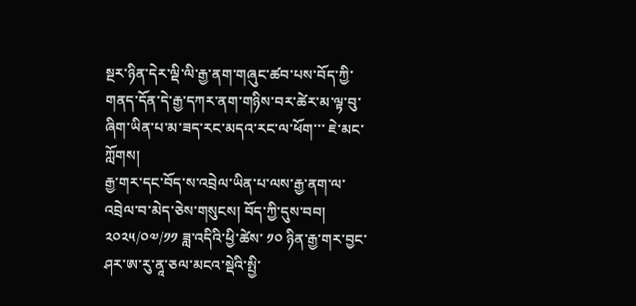སྔར་ཉིན་དེར་ལྡི་ལི་རྒྱ་ནག་གཞུང་ཚབ་པས་བོད་ཀྱི་གནད་དོན་དེ་རྒྱ་དཀར་ནག་གཉིས་བར་ཚེར་མ་ལྟ་བུ་ཞིག་ཡིན་པ་མ་ཟད་རང་མདའ་རང་ལ་ཕོག་་་ ཇེ་མང་ཀློགས།
རྒྱ་གར་དང་བོད་ས་འབྲེལ་ཡིན་པ་ལས་རྒྱ་ནག་ལ་འབྲེལ་བ་མེད་ཅེས་གསུངས། བོད་ཀྱི་དུས་བབ། ༢༠༢༥/༠༧/༡༡ ཟླ་འདིའི་ཕྱི་ཚེས་ ༡༠ ཉིན་རྒྱ་གར་བྱང་ཤར་ཨ་རུ་ནཱ་ཅལ་མངའ་སྡེའི་སྤྱི་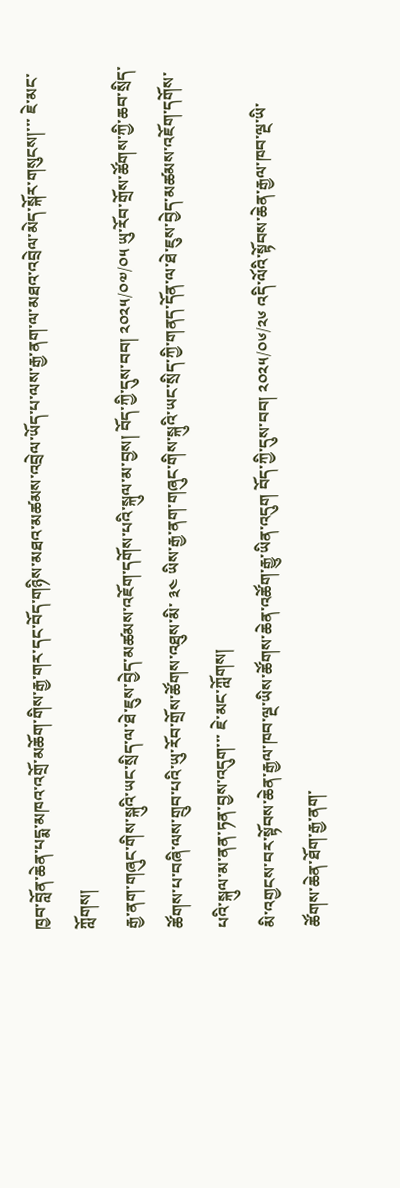ཁྱབ་བློན་ཆེན་པདྨ་མཁའ་འགྲོ་མཆོག་གིས་རྒྱ་གར་དང་བོད་གཉིས་མཐའ་མཚམས་འབྲེལ་ཡོད་པ་ལས་རྒྱ་ནག་ལ་མཐའ་འབྲེལ་མེད་སྐོར་གསུངས།་་་ ཇེ་མང་ཀློགས།
རྒྱ་ནག་གཞུང་གིས་སྐུའི་ཡང་སྲིད་ལ་ཐེ་ཇུས་བྱེད་མཚམས་འཇོག་དགོས་པའི་སྐུལ་མ་བྱས། བོད་ཀྱི་དུས་བབ། ༢༠༢༥/༠༧/༠༥ ཡུ་རོབ་གྲོས་ཚོགས་ཀྱི་ཆབ་སྲིད་ཚོགས་པ་བཞི་ལས་གྲུབ་པའི་ཡུ་རོབ་གྲོས་ཚོགས་འཐུས་མི་ ༣༤ ཡིས་རྒྱ་ནག་གཞུང་གིས་སྐུའི་ཡང་སྲིད་ཀྱི་གནད་དོན་ལ་ཐེ་ཇུས་བྱེད་མཚམས་འཇོག་དགོས་པའི་སྐུལ་མ་ནན་ཏན་བྱས་འདུག་་་ ཇེ་མང་ཀློགས།
མི་འགྱངས་བར་སྟོབས་ཆེན་རྒྱལ་ཁབ་ལྔ་ཡིས་ཚོགས་ཆེན་འཚོག་རྒྱུ་ཡིན་འདུག བོད་ཀྱི་དུས་བབ། ༢༠༢༥/༠༦/༢༦ འདི་ལོའི་སྟོབས་ཆེན་རྒྱལ་ཁབ་ལྔ་ཡི་ཚོགས་ཆེན་ཐོག་རྒྱ་ནག་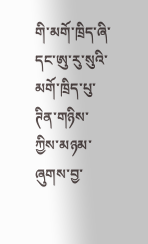གི་མགོ་ཁྲིད་ཞི་དང་ཨུ་རུ་སུའི་མགོ་ཁྲིད་པུ་ཊིན་གཉིས་ཀྱིས་མཉམ་ཞུགས་བྱ་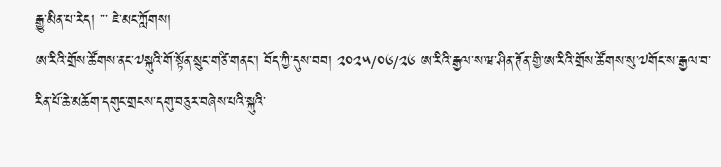རྒྱུ་མིན་པ་རེད། ་་་ ཇེ་མང་ཀློགས།
ཨ་རིའི་གྲོས་ཚོགས་ནང་༧སྐུའི་གོ་སྟོན་སྲུང་གཙི་གནང་། བོད་ཀྱི་དུས་བབ། ༢༠༢༥/༠༦/༢༦ ཨ་རིའི་རྒྱལ་ས་ཝ་ཤིན་ཊོན་གྱི་ཨ་རིའི་གྲོས་ཚོགས་སུ་༧གོང་ས་རྒྱལ་བ་རིན་པོ་ཆེ་མཆོག་དགུང་གྲངས་དགུ་བཅུར་བཞེས་པའི་སྐུའི་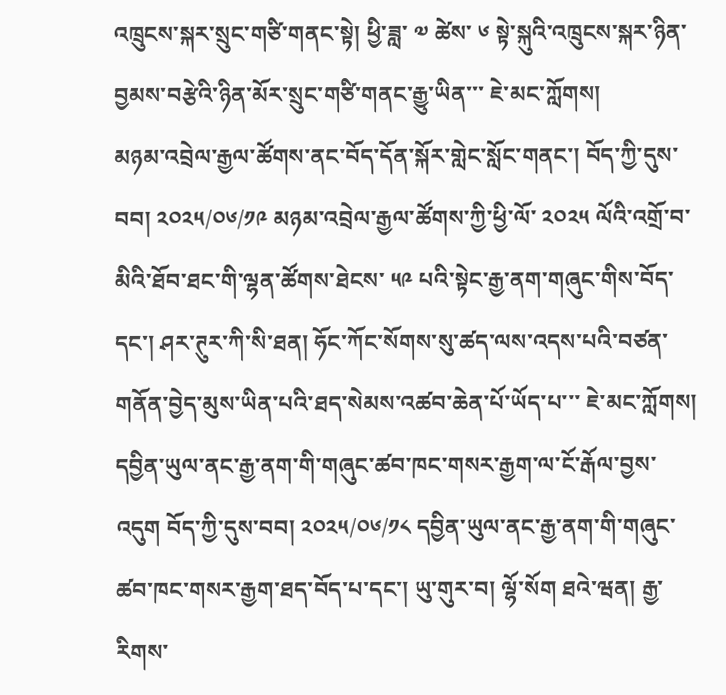འཁྲུངས་སྐར་སྲུང་གཙི་གནང་སྟེ། ཕྱི་ཟླ་ ༧ ཚེས་ ༦ སྟེ་སྐུའི་འཁྲུངས་སྐར་ཉིན་བྱམས་བརྩེའི་ཉིན་མོར་སྲུང་གཙི་གནང་རྒྱུ་ཡིན་་་ ཇེ་མང་ཀློགས།
མཉམ་འབྲེལ་རྒྱལ་ཚོགས་ནང་བོད་དོན་སྐོར་གླེང་སློང་གནང་། བོད་ཀྱི་དུས་བབ། ༢༠༢༥/༠༦/༡༩ མཉམ་འབྲེལ་རྒྱལ་ཚོགས་ཀྱི་ཕྱི་ལོ་ ༢༠༢༥ ལོའི་འགྲོ་བ་མིའི་ཐོབ་ཐང་གི་ལྷན་ཚོགས་ཐེངས་ ༥༩ པའི་སྟེང་རྒྱ་ནག་གཞུང་གིས་བོད་དང་། ཤར་ཊུར་ཀི་སི་ཐན། ཧོང་ཀོང་སོགས་སུ་ཚད་ལས་འདས་པའི་བཙན་གནོན་བྱེད་མུས་ཡིན་པའི་ཐད་སེམས་འཚབ་ཆེན་པོ་ཡོད་པ་་་ ཇེ་མང་ཀློགས།
དབྱིན་ཡུལ་ནང་རྒྱ་ནག་གི་གཞུང་ཚབ་ཁང་གསར་རྒྱག་ལ་ངོ་རྒོལ་བྱས་འདུག བོད་ཀྱི་དུས་བབ། ༢༠༢༥/༠༦/༡༨ དབྱིན་ཡུལ་ནང་རྒྱ་ནག་གི་གཞུང་ཚབ་ཁང་གསར་རྒྱག་ཐད་བོད་པ་དང་། ཡུ་གུར་བ། ལྷོ་སོག ཐའེ་ཝན། རྒྱ་རིགས་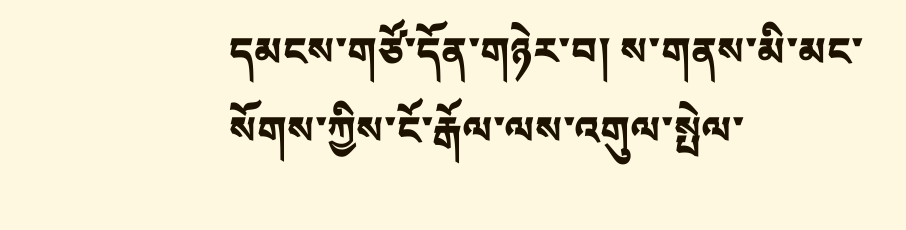དམངས་གཙོ་དོན་གཉེར་བ། ས་གནས་མི་མང་སོགས་ཀྱིས་ངོ་རྒོལ་ལས་འགུལ་སྤེལ་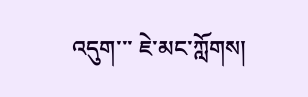འདུག་་་ ཇེ་མང་ཀློགས།